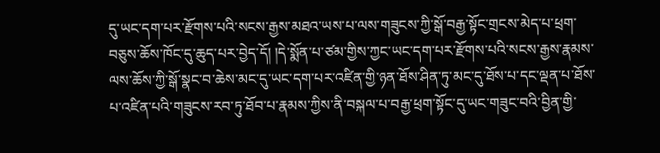དུ་ཡང་དག་པར་རྫོགས་པའི་སངས་རྒྱས་མཐའ་ཡས་པ་ལས་གཟུངས་ཀྱི་སྒོ་བརྒྱ་སྟོང་གྲངས་མེད་པ་ཕྲག་བཅུས་ཆོས་ཁོང་དུ་ཆུད་པར་བྱེད་དོ། །དེ་སྨོན་པ་ཙམ་གྱིས་ཀྱང་ཡང་དག་པར་རྫོགས་པའི་སངས་རྒྱས་རྣམས་ལས་ཆོས་ཀྱི་སྒོ་སྣང་བ་ཆེས་མང་དུ་ཡང་དག་པར་འཛིན་གྱི་ཉན་ཐོས་ཤིན་ཏུ་མང་དུ་ཐོས་པ་དང་ལྡན་པ་ཐོས་པ་འཛིན་པའི་གཟུངས་རབ་ཏུ་ཐོབ་པ་རྣམས་ཀྱིས་ནི་བསྐལ་པ་བརྒྱ་ཕྲག་སྟོང་དུ་ཡང་གཟུང་བའི་བྱིན་གྱི་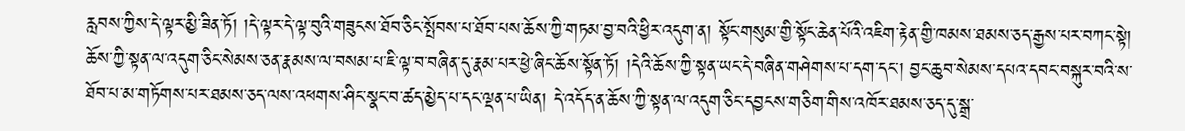རླབས་ཀྱིས་དེ་ལྟར་མྱི་ཟིན་ཏོ། །དེ་ལྟར་དེ་ལྟ་བུའི་གཟུངས་ཐོབ་ཅིང་སྤོབས་པ་ཐོབ་པས་ཆོས་ཀྱི་གཏམ་བྱ་བའི་ཕྱིར་འདུག་ན། སྟོང་གསུམ་གྱི་སྟོང་ཆེན་པོའི་འཇིག་རྟེན་གྱི་ཁམས་ཐམས་ཅད་རྒྱས་པར་བཀང་སྟེ། ཆོས་ཀྱི་སྟན་ལ་འདུག་ཅིང་སེམས་ཅན་རྣམས་ལ་བསམ་པ་ཇི་ལྟ་བ་བཞིན་དུ་རྣམ་པར་ཕྱེ་ཞིང་ཆོས་སྟོན་ཏོ། །དེའི་ཆོས་ཀྱི་སྟན་ཡང་དེ་བཞིན་གཤེགས་པ་དག་དང་། བྱང་ཆུབ་སེམས་དཔའ་དབང་བསྐུར་བའི་ས་ཐོབ་པ་མ་གཏོགས་པར་ཐམས་ཅད་ལས་འཕགས་ཤིང་སྣང་བ་ཚད་མྱེད་པ་དང་ལྡན་པ་ཡིན། དེ་འདོད་ན་ཆོས་ཀྱི་སྟན་ལ་འདུག་ཅིང་དབྱངས་གཅིག་གིས་འཁོར་ཐམས་ཅད་དུ་སྒྲ་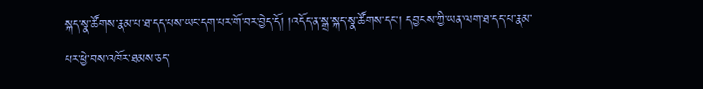སྐད་སྣ་ཚོགས་རྣམ་པ་ཐ་དད་པས་ཡང་དག་པར་གོ་བར་བྱེད་དོ། །འདོད་ན་སྒྲ་སྐད་སྣ་ཚོགས་དང་། དབྱངས་ཀྱི་ཡན་ལག་ཐ་དད་པ་རྣམ་པར་ཕྱེ་བས་འཁོར་ཐམས་ཅད་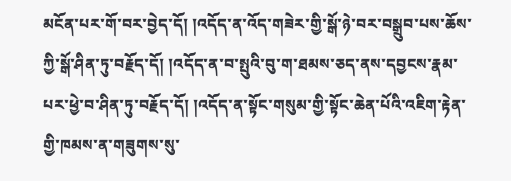མངོན་པར་གོ་བར་བྱེད་དོ། །འདོད་ན་འོད་གཟེར་གྱི་སྒོ་ཉེ་བར་བསྒྲུབ་པས་ཆོས་ཀྱི་སྒོ་ཤིན་ཏུ་བརྗོད་དོ། །འདོད་ན་བ་སྤུའི་བུ་ག་ཐམས་ཅད་ནས་དབྱངས་རྣམ་པར་ཕྱེ་བ་ཤིན་ཏུ་བརྗོད་དོ། །འདོད་ན་སྟོང་གསུམ་གྱི་སྟོང་ཆེན་པོའི་འཇིག་རྟེན་གྱི་ཁམས་ན་གཟུགས་སུ་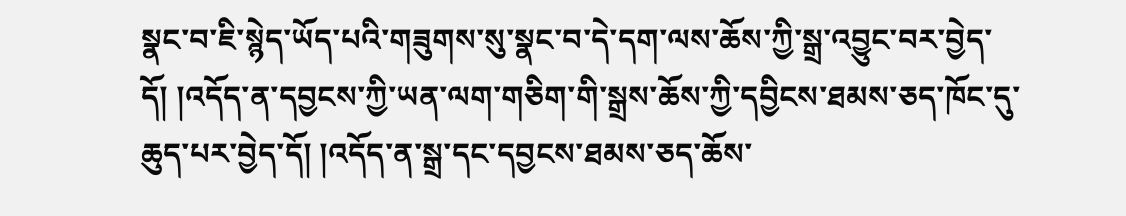སྣང་བ་ཇི་སྙེད་ཡོད་པའི་གཟུགས་སུ་སྣང་བ་དེ་དག་ལས་ཆོས་ཀྱི་སྒྲ་འབྱུང་བར་བྱེད་དོ། །འདོད་ན་དབྱངས་ཀྱི་ཡན་ལག་གཅིག་གི་སྒྲས་ཆོས་ཀྱི་དབྱིངས་ཐམས་ཅད་ཁོང་དུ་ཆུད་པར་བྱེད་དོ། །འདོད་ན་སྒྲ་དང་དབྱངས་ཐམས་ཅད་ཆོས་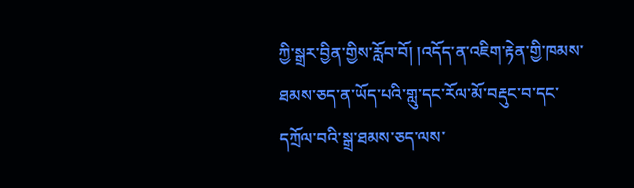ཀྱི་སྒྲར་བྱིན་གྱིས་རློབ་བོ། །འདོད་ན་འཇིག་རྟེན་གྱི་ཁམས་ཐམས་ཅད་ན་ཡོད་པའི་གླུ་དང་རོལ་མོ་བརྡུང་བ་དང་དཀྲོལ་བའི་སྒྲ་ཐམས་ཅད་ལས་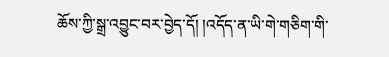ཆོས་ཀྱི་སྒྲ་འབྱུང་བར་བྱེད་དོ། །འདོད་ན་ཡི་གེ་གཅིག་གི་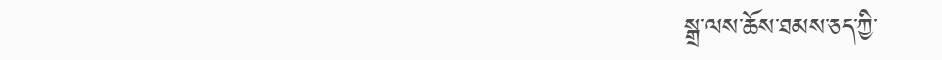སྒྲ་ལས་ཆོས་ཐམས་ཅད་ཀྱི་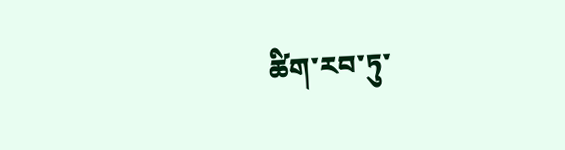ཚིག་རབ་ཏུ་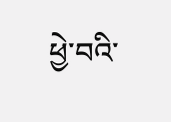ཕྱེ་བའི་